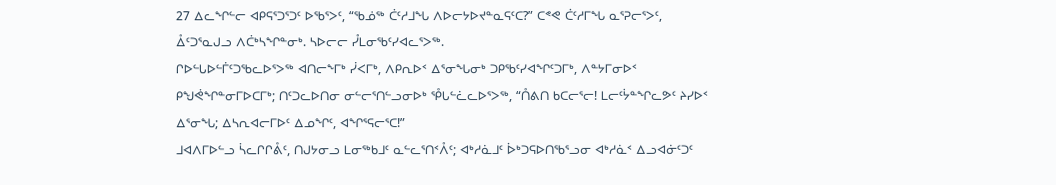27 ᐃᓚᖏᓪᓕ ᐊᑭᕋᕐᑐᕐᑐᑦ ᐅᖃᕐᐳᑦ, “ᖃᓅᖅ ᑖᑦᓱᒧᖓ ᐱᐅᓕᔭᐅᔪᓐᓇᕋᑦᑕ?” ᑕᕝᕙ ᑖᑦᓱᒥᖓ ᓇᕐᕈᓕᕐᐳᑦ, ᐂᑦᑐᕐᓇᒍᓗ ᐱᑖᒃᓴᖏᓐᓂᒃ. ᓴᐅᓕᓕ ᓮᒪᓂᖃᑦᓯᐊᓚᕐᐳᖅ.
ᒋᐅᓪᒐᐅᓪᒦᑦᑐᖃᓚᐅᕐᐳᖅ ᐊᑎᓕᖕᒥᒃ ᓰᐸᒥᒃ, ᐱᑭᕆᐅᑉ ᐃᕐᓂᖓᓂᒃ ᑐᑭᖃᑦᓯᐊᖏᑦᑐᒥᒃ, ᐱᓐᔭᒥᓂᐅᑉ ᑭᖑᕚᖏᓐᓂᒥᐅᑕᒥᒃ; ᑎᑦᑐᓚᐅᑎᓂ ᓂᓪᓕᕐᑎᓪᓗᓂᐅᒃ ᕾᒐᓪᓛᓚᐅᕐᐳᖅ, “ᑍᕕᑎ ᑲᑕᓕᕐᓕ! ᒪᓕᑦᔮᓐᖏᓚᕗᑦ ᔨᓯᐅᑉ ᐃᕐᓂᖓ; ᐃᓴᕆᐊᓕᒥᐅᑦ ᐃᓄᖏᑦ, ᐊᖏᕐᕋᓕᕐᑕ!”
ᒧᐊᐱᒥᐅᓪᓗ ᓵᓚᒋᒋᕔᑦ, ᑎᒍᔭᓂᓗ ᒪᓂᖅᑲᒧᑦ ᓇᓪᓚᕐᑎᑉᐰᑦ; ᐊᒃᓱᓈᒧᑦ ᐆᒃᑐᕋᐅᑎᖃᕐᓗᓂ ᐊᒃᓱᓈᑉ ᐃᓗᐊᓃᑦᑐᑦ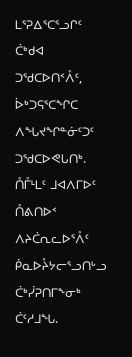ᒪᕐᕈᐃᕐᑕᕐᓗᒋᑦ ᑖᒃᑯᐊ ᑐᖁᑕᐅᑎᑉᐰᑦ, ᐆᒃᑐᕋᕐᑕᖏᑕ ᐱᖓᔪᖏᓐᓃᑦᑐᑦ ᑐᖁᑕᐅᕙᒐᑎᒃ. ᑍᒤᒻᒪᑦ ᒧᐊᐱᒥᐅᑦ ᑍᕕᑎᐅᑉ ᐱᔨᑖᕆᓚᐅᕐᐰᑦ ᑮᓇᐅᔧᔭᓕᕐᓗᑎᒡᓗ ᑖᒃᓰᕈᑎᒥᖕᓂᒃ ᑖᑦᓱᒧᖓ.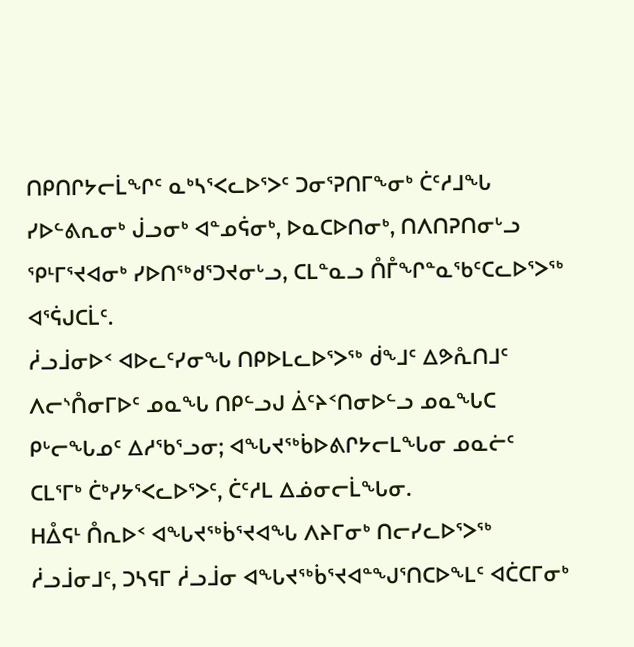ᑎᑭᑎᒋᔭᓕᒫᖏᑦ ᓇᒃᓴᕐᐸᓚᐅᕐᐳᑦ ᑐᓂᕐᕈᑎᒥᖕᓂᒃ ᑖᑦᓱᒧᖓ ᓯᐅᓪᕕᕆᓂᒃ ᒎᓗᓂᒃ ᐊᓐᓄᕌᓂᒃ, ᐅᓇᑕᐅᑎᓂᒃ, ᑎᐱᑎᕈᑎᓂᒡᓗ ᕿᒻᒥᕐᔪᐊᓂᒃ ᓯᐅᑎᖅᑯᕐᑐᔪᓂᒡᓗ, ᑕᒪᓐᓇᓗ ᑍᒤᖏᓐᓇᖃᑦᑕᓚᐅᕐᐳᖅ ᐊᕐᕌᒍᑕᒫᑦ.
ᓲᓗᒨᓂᐅᑉ ᐊᐅᓚᑦᓯᓂᖓ ᑎᑭᐅᒪᓚᐅᕐᐳᖅ ᑰᖕᒧᑦ ᐃᕗᕅᑎᒧᑦ ᐱᓕᔅᑍᓂᒥᐅᑦ ᓄᓇᖓ ᑎᑭᓪᓗᒍ ᐄᑦᔨᑉᑎᓂᐅᓪᓗ ᓄᓇᖓᑕ ᑭᒡᓕᖓᓄᑦ ᐃᓱᖃᕐᓗᓂ; ᐊᖓᔪᖅᑳᐅᕕᒋᔭᓕᒪᖓᓂ ᓄᓇᓖᑦ ᑕᒪᕐᒥᒃ ᑖᒃᓯᔭᕐᐸᓚᐅᕐᐳᑦ, ᑖᑦᓱᒪ ᐃᓅᓂᓕᒫᖓᓂ.
ᕼᐂᕋᒻ ᑍᕆᐅᑉ ᐊᖓᔪᖅᑳᕐᔪᐊᖓ ᐱᔨᒥᓂᒃ ᑎᓕᓯᓚᐅᕐᐳᖅ ᓲᓗᒨᓂᒧᑦ, ᑐᓴᕋᒥ ᓲᓗᒨᓂ ᐊᖓᔪᖅᑳᕐᔪᐊᓐᖑᕐᑎᑕᐅᖕᒪᑦ ᐊᑖᑕᒥᓂᒃ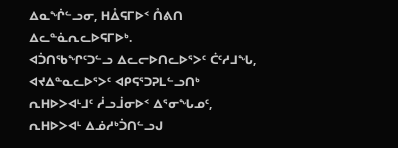ᐃᓇᖐᓪᓗᓂ, ᕼᐂᕋᒥᐅᑉ ᑍᕕᑎ ᐃᓚᓐᓈᕆᓚᐅᕋᒥᐅᒃ.
ᐊᑑᑎᖃᖏᑦᑐᓪᓗ ᐃᓚᓕᐅᑎᓚᐅᕐᐳᑦ ᑖᑦᓱᒧᖓ, ᐊᔪᐃᓐᓇᓚᐅᕐᐳᑦ ᐊᑭᕋᕐᑐᕈᒪᓪᓗᑎᒃ ᕆᕼᐅᐳᐊᒻᒧᑦ ᓲᓗᒨᓂᐅᑉ ᐃᕐᓂᖓᓄᑦ, ᕆᕼᐅᐳᐊᒻ ᐃᓅᓱᒃᑑᑎᓪᓗᒍ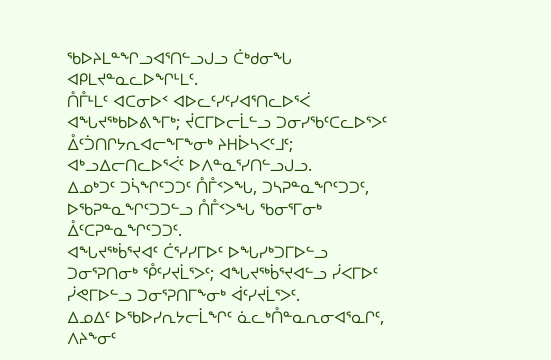ᖃᐅᔨᒪᓐᖏᓗᐊᕐᑎᓪᓗᒍᓗ ᑖᒃᑯᓂᖓ ᐊᑭᒪᔪᓐᓇᓚᐅᖏᒻᒪᑦ.
ᑍᒤᒻᒪᑦ ᐊᑕᓂᐅᑉ ᐊᐅᓚᑦᓯᑦᓯᐊᕐᑎᓚᐅᕐᐹ ᐊᖓᔪᖅᑲᐅᕕᖕᒥᒃ; ᔫᑕᒥᐅᓕᒫᓪᓗ ᑐᓂᓯᖃᑦᑕᓚᐅᕐᐳᑦ ᐂᑦᑑᑎᒋᔭᕆᐊᓕᖕᒥᖕᓂᒃ ᔨᕼᐆᓴᐸᑦᒧᑦ; ᐊᒃᓗᐃᓕᑎᓚᐅᕐᐹᑦ ᐅᐱᓐᓇᕐᓯᑎᓪᓗᒍᓗ.
ᐃᓄᒃᑐᑦ ᑐᓵᖏᑦᑐᑐᑦ ᑍᒤᑉᐳᖓ, ᑐᓴᕈᓐᓇᖏᑦᑐᑐᑦ, ᐅᖃᕈᓐᓇᖏᑦᑐᑐᓪᓗ ᑍᒤᑉᐳᖓ ᖃᓂᕐᒥᓂᒃ ᐂᑦᑕᕈᓐᓇᖏᑦᑐᑐᑦ.
ᐊᖓᔪᖅᑳᕐᔪᐊᑦ ᑖᕐᓯᓯᒥᐅᑦ ᐅᖓᓯᒃᑐᒥᐅᓪᓗ ᑐᓂᕐᕈᑎᓂᒃ ᕾᑦᓯᔪᒫᕐᐳᑦ; ᐊᖓᔪᖅᑳᕐᔪᐊᓪᓗ ᓰᐸᒥᐅᑦ ᓰᕙᒥᐅᓪᓗ ᑐᓂᕐᕈᑎᒥᖕᓂᒃ ᐋᑦᓯᔪᒫᕐᐳᑦ.
ᐃᓄᐃᑦ ᐅᖃᐅᓯᕆᔭᓕᒫᖏᑦ ᓈᓚᒃᑍᓐᓇᕆᓂᐊᕐᓇᒋᑦ, ᐱᔨᖕᓂᑦ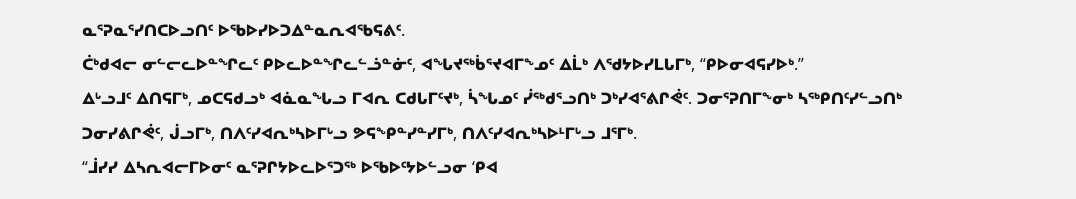ᓇᕐᕈᓇᕐᓯᑎᑕᐅᓗᑎᑦ ᐅᖃᐅᓯᐅᑐᐃᓐᓇᕆᐊᖃᕋᕕᑦ.
ᑖᒃᑯᐊᓕ ᓂᓪᓕᓚᐅᓐᖏᓚᑦ ᑭᐅᓚᐅᓐᖏᓚᓪᓘᓐᓃᑦ, ᐊᖓᔪᖅᑳᕐᔪᐊᒥᖕᓄᑦ ᐃᒫᒃ ᐱᖁᔭᐅᓯᒪᒐᒥᒃ, “ᑭᐅᓂᐊᕋᓯᐅᒃ.”
ᐃᒡᓗᒧᑦ ᐃᑎᕋᒥᒃ, ᓄᑕᕋᑯᓗᒃ ᐊᓈᓇᖓᓗ ᒥᐊᕆ ᑕᑯᒐᒥᑦᔪᒃ, ᓵᖓᓄᑦ ᓰᖅᑯᕐᓗᑎᒃ ᑐᒃᓯᐊᕐᕕᒋᕚᑦ. ᑐᓂᕐᕈᑎᒥᖕᓂᒃ ᓴᖅᑭᑎᑦᓯᓪᓗᑎᒃ ᑐᓂᓯᕕᒋᕚᑦ, ᒎᓗᒥᒃ, ᑎᐱᑦᓯᐊᕆᒃᓴᐅᒥᒡᓗ ᕗᕋᖕᑭᓐᓯᓐᓯᒥᒃ, ᑎᐱᑦᓯᐊᕆᒃᓴᐅᒻᒥᒡᓗ ᒧᕐᒥᒃ.
“ᒨᓯᓯ ᐃᓴᕆᐊᓕᒥᐅᓂᑦ ᓇᕐᕈᒋᔭᐅᓚᐅᕐᑐᖅ ᐅᖃᐅᑦᔭᐅᓪᓗᓂ ‘ᑭᐊ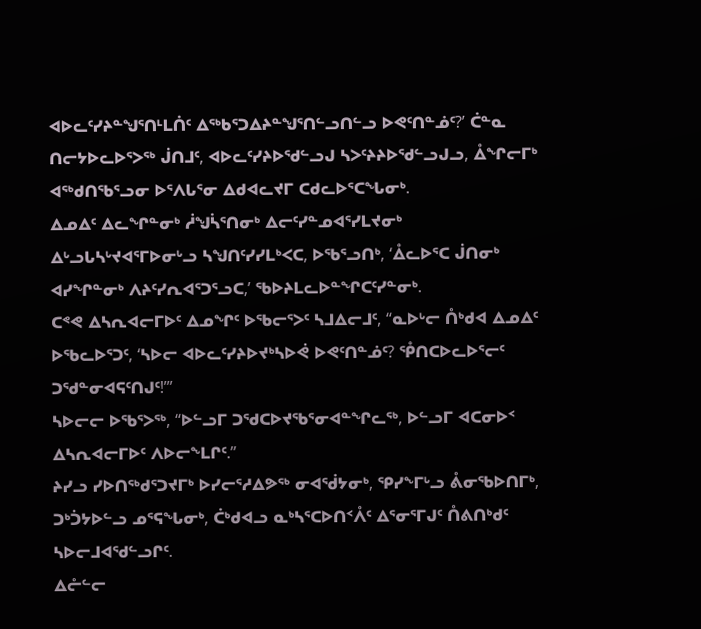ᐊᐅᓚᑦᓯᔨᓐᖑᕐᑎᒻᒪᑏᑦ ᐃᖅᑲᕐᑐᐃᔨᓐᖑᕐᑎᓪᓗᑎᓪᓗ ᐅᕙᑦᑎᓐᓅᑦ?’ ᑖᓐᓇ ᑎᓕᔭᐅᓚᐅᕐᐳᖅ ᒎᑎᒧᑦ, ᐊᐅᓚᑦᓯᔨᐅᖁᓪᓗᒍ ᓴᐳᑦᔨᔨᐅᖁᓪᓗᒍᓗ, ᐂᖏᓕᒥᒃ ᐊᖅᑯᑎᖃᕐᓗᓂ ᐅᕐᐱᒐᕐᓂ ᐃᑯᐊᓚᔪᒥ ᑕᑯᓚᐅᕐᑕᖓᓂᒃ.
ᐃᓄᐃᑦ ᐃᓚᖏᓐᓂᒃ ᓲᖑᓵᕐᑎᓂᒃ ᐃᓕᑦᓯᓐᓄᐊᕐᓯᒪᔪᓂᒃ ᐃᒡᓗᒐᓴᒡᔪᐊᕐᒥᐅᓂᒡᓗ ᓴᖑᑎᑦᓯᓯᒪᒃᐸᑕ, ᐅᖃᕐᓗᑎᒃ, ‘ᐂᓚᐅᕐᑕ ᒎᑎᓂᒃ ᐊᓯᖏᓐᓂᒃ ᐱᔨᑦᓯᕆᐊᕐᑐᕐᓗᑕ,’ ᖃᐅᔨᒪᓚᐅᓐᖏᑕᑦᓯᓐᓂᒃ.
ᑕᕝᕙ ᐃᓴᕆᐊᓕᒥᐅᑦ ᐃᓄᖏᑦ ᐅᖃᓕᕐᐳᑦ ᓴᒧᐃᓕᒧᑦ, “ᓇᐅᒡᓕ ᑍᒃᑯᐊ ᐃᓄᐃᑦ ᐅᖃᓚᐅᕐᑐᑦ, ‘ᓴᐅᓕ ᐊᐅᓚᑦᓯᔨᐅᔪᒃᓴᐅᕚ ᐅᕙᑦᑎᓐᓅᑦ? ᕾᑎᑕᐅᓚᐅᕐᓕᑦ ᑐᖁᓐᓂᐊᕋᑦᑎᒍᑦ!’”
ᓴᐅᓕᓕ ᐅᖃᕐᐳᖅ, “ᐅᓪᓗᒥ ᑐᖁᑕᐅᔪᖃᕐᓂᐊᓐᖏᓚᖅ, ᐅᓪᓗᒥ ᐊᑕᓂᐅᑉ ᐃᓴᕆᐊᓕᒥᐅᑦ ᐱᐅᓕᖕᒪᒋᑦ.”
ᔨᓯᓗ ᓯᐅᑎᖅᑯᕐᑐᔪᒥᒃ ᐅᓯᓕᕐᓱᐃᕗᖅ ᓂᐊᖂᔭᓂᒃ, ᕿᓯᖕᒥᒡᓗ ᕔᓂᖃᐅᑎᒥᒃ, ᑐᒃᑑᔭᐅᓪᓗ ᓄᕐᕋᖓᓂᒃ, ᑖᒃᑯᐊᓗ ᓇᒃᓴᕐᑕᐅᑎᑉᐰᑦ ᐃᕐᓂᕐᒥᒍᑦ ᑍᕕᑎᒃᑯᑦ ᓴᐅᓕᒧᐊᖁᓪᓗᒋᑦ.
ᐃᓔᓪᓕ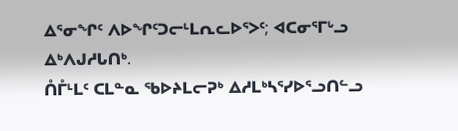ᐃᕐᓂᖏᑦ ᐱᐅᖏᑦᑐᓕᒻᒪᕆᓚᐅᕐᐳᑦ; ᐊᑕᓂᕐᒥᒡᓗ ᐃᒃᐱᒍᓱᒐᑎᒃ.
ᑍᒤᒻᒪᑦ ᑕᒪᓐᓇ ᖃᐅᔨᒪᓕᕈᒃ ᐃᓱᒪᒃᓴᕐᓯᐅᕐᓗᑎᓪᓗ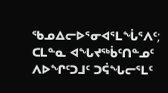ᖃᓄᐃᓕᐅᕐᓂᐊᕐᒪᖔᕐᐱᑦ; ᑕᒪᓐᓇ ᐊᖓᔪᖅᑳᑦᑎᓐᓄᑦ ᐱᐅᖏᑦᑐᒧᑦ ᑐᕌᖓᓕᕐᒪᑦ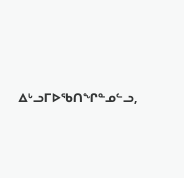ᐃᒡᓗᒥᐅᖃᑎᖏᓐᓄᓪᓗ,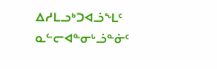ᐃᓱᒪᓗᒃᑐᐊᓘᖕᒪᑦ ᓇᓪᓕᐊᓐᓂᒡᓘᓐᓃᑦ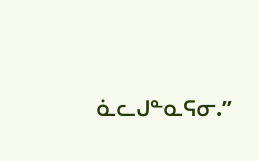ᓈᓚᒍᓐᓇᕋᓂ.”